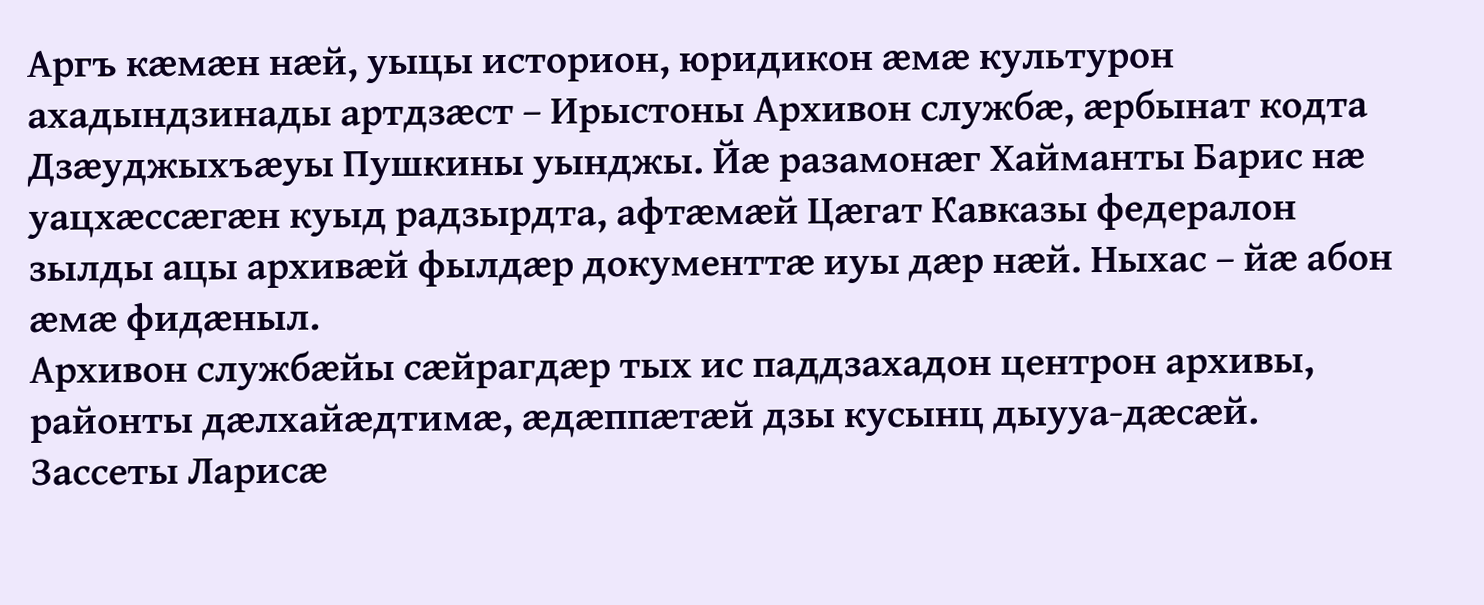Аргъ кæмæн нæй, уыцы историон, юридикон æмæ культурон ахадындзинады артдзæст – Ирыстоны Архивон службæ, æрбынат кодта Дзæуджыхъæуы Пушкины уынджы. Йæ разамонæг Хайманты Барис нæ уацхæссæгæн куыд радзырдта, афтæмæй Цæгат Кавказы федералон зылды ацы архивæй фылдæр документтæ иуы дæр нæй. Ныхас – йæ абон æмæ фидæныл.
Архивон службæйы сæйрагдæр тых ис паддзахадон центрон архивы, районты дæлхайæдтимæ, æдæппæтæй дзы кусынц дыууа-дæсæй. Зассеты Ларисæ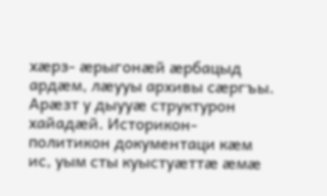хæрз- æрыгонæй æрбацыд ардæм, лæууы архивы сæргъы. Арæзт у дыууæ структурон хайадæй. Историкон-политикон документаци кæм ис, уым сты куыстуæттæ æмæ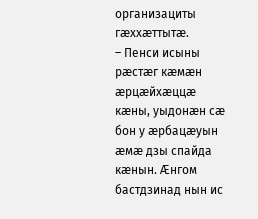организациты гæххæттытæ.
– Пенси исыны рæстæг кæмæн æрцæйхæццæ кæны, уыдонæн сæ бон у æрбацæуын æмæ дзы спайда кæнын. Æнгом бастдзинад нын ис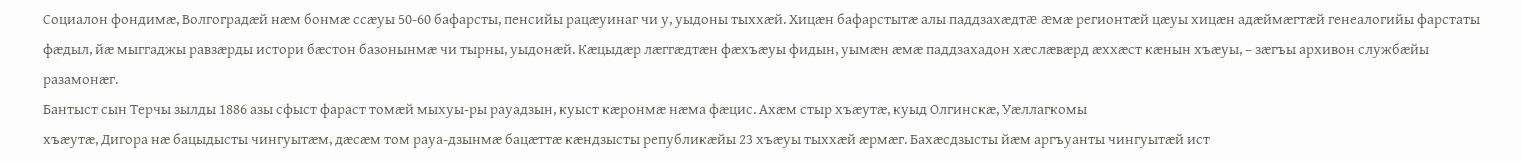Социалон фондимæ, Волгоградæй нæм бонмæ ссæуы 50-60 бафарсты, пенсийы рацæуинаг чи у, уыдоны тыххæй. Хицæн бафарстытæ алы паддзахæдтæ æмæ регионтæй цæуы хицæн адæймæгтæй генеалогийы фарстаты фæдыл, йæ мыггаджы равзæрды истори бæстон базонынмæ чи тырны, уыдонæй. Кæцыдæр лæггæдтæн фæхъæуы фидын, уымæн æмæ паддзахадон хæслæвæрд æххæст кæнын хъæуы, – зæгъы архивон службæйы разамонæг.
Бантыст сын Терчы зылды 1886 азы сфыст фараст томæй мыхуы-ры рауадзын, куыст кæронмæ нæма фæцис. Ахæм стыр хъæутæ, куыд Олгинскæ, Уæллагкомы
хъæутæ, Дигора нæ бацыдысты чингуытæм, дæсæм том рауа-дзынмæ бацæттæ кæндзысты републикæйы 23 хъæуы тыххæй æрмæг. Бахæсдзысты йæм аргъуанты чингуытæй ист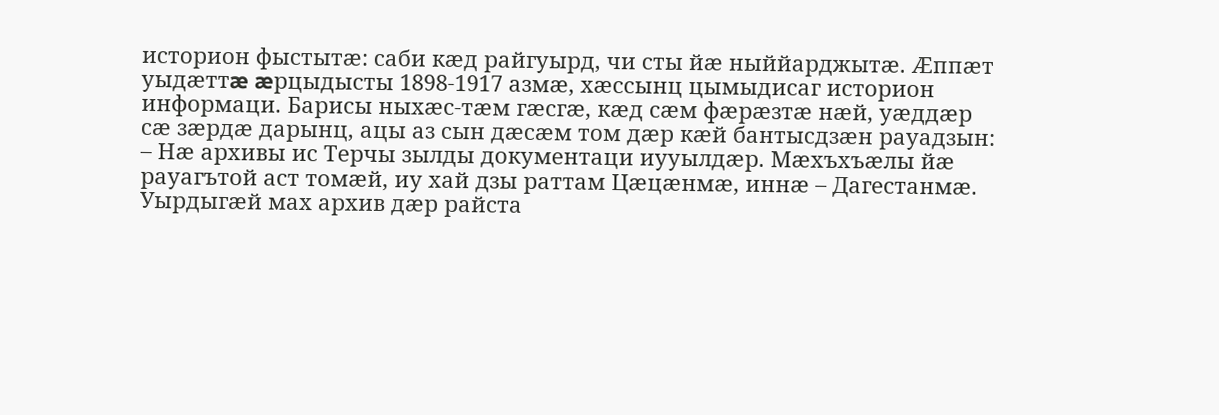историон фыстытæ: саби кæд райгуырд, чи сты йæ ныййарджытæ. Æппæт уыдæттæ æрцыдысты 1898-1917 азмæ, хæссынц цымыдисаг историон информаци. Барисы ныхæс-тæм гæсгæ, кæд сæм фæрæзтæ нæй, уæддæр сæ зæрдæ дарынц, ацы аз сын дæсæм том дæр кæй бантысдзæн рауадзын:
– Нæ архивы ис Терчы зылды документаци иууылдæр. Мæхъхъæлы йæ рауагътой аст томæй, иу хай дзы раттам Цæцæнмæ, иннæ – Дагестанмæ. Уырдыгæй мах архив дæр райста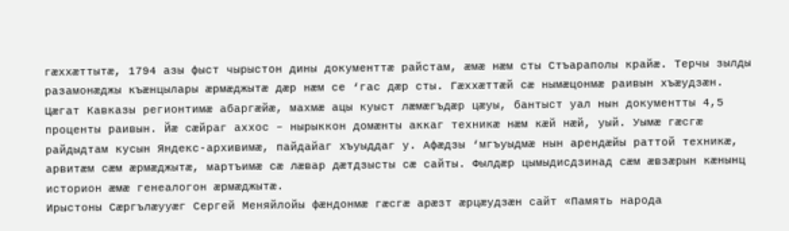гæххæттытæ, 1794 азы фыст чырыстон дины документтæ райстам, æмæ нæм сты Стъараполы крайæ. Терчы зылды разамонæджы къæнцылары æрмæджытæ дæр нæм се ‘гас дæр сты. Гæххæттæй сæ нымæцонмæ раивын хъæудзæн. Цæгат Кавказы регионтимæ абаргæйæ, махмæ ацы куыст лæмæгъдæр цæуы, бантыст уал нын документты 4,5 проценты раивын. Йæ сæйраг аххос – нырыккон домæнты аккаг техникæ нæм кæй нæй, уый. Уымæ гæсгæ райдыдтам кусын Яндекс-архивимæ, пайдайаг хъуыддаг у. Афæдзы ‘мгъуыдмæ нын арендæйы раттой техникæ, арвитæм сæм æрмæджытæ, мартъимæ сæ лæвар дæтдзысты сæ сайты. Фылдæр цымыдисдзинад сæм æвзæрын кæнынц историон æмæ генеалогон æрмæджытæ.
Ирыстоны Сæргълæууæг Сергей Меняйлойы фæндонмæ гæсгæ арæзт æрцæудзæн сайт «Память народа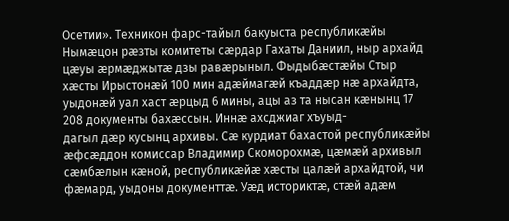Осетии». Техникон фарс-тайыл бакуыста республикæйы Нымæцон рæзты комитеты сæрдар Гахаты Даниил, ныр архайд цæуы æрмæджытæ дзы равæрыныл. Фыдыбæстæйы Стыр хæсты Ирыстонæй 100 мин адæймагæй къаддæр нæ архайдта, уыдонæй уал хаст æрцыд 6 мины, ацы аз та нысан кæнынц 17 208 документы бахæссын. Иннæ ахсджиаг хъуыд-
дагыл дæр кусынц архивы. Сæ курдиат бахастой республикæйы æфсæддон комиссар Владимир Скоморохмæ, цæмæй архивыл сæмбæлын кæной, республикæйæ хæсты цалæй архайдтой, чи фæмард, уыдоны документтæ. Уæд историктæ, стæй адæм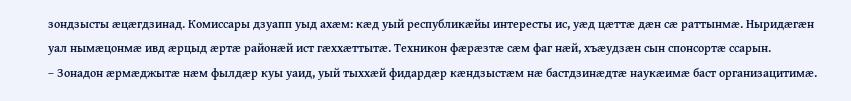зондзысты æцæгдзинад. Комиссары дзуапп уыд ахæм: кæд уый республикæйы интересты ис, уæд цæттæ дæн сæ раттынмæ. Ныридæгæн уал нымæцонмæ ивд æрцыд æртæ районæй ист гæххæттытæ. Техникон фæрæзтæ сæм фаг нæй, хъæудзæн сын спонсортæ ссарын.
– Зонадон æрмæджытæ нæм фылдæр куы уаид, уый тыххæй фидардæр кæндзыстæм нæ бастдзинæдтæ наукæимæ баст организацитимæ.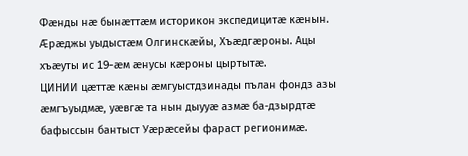Фæнды нæ бынæттæм историкон экспедицитæ кæнын. Æрæджы уыдыстæм Олгинскæйы, Хъæдгæроны. Ацы хъæуты ис 19-æм æнусы кæроны цыртытæ.
ЦИНИИ цæттæ кæны æмгуыстдзинады пълан фондз азы æмгъуыдмæ, уæвгæ та нын дыууæ азмæ ба-дзырдтæ бафыссын бантыст Уæрæсейы фараст регионимæ.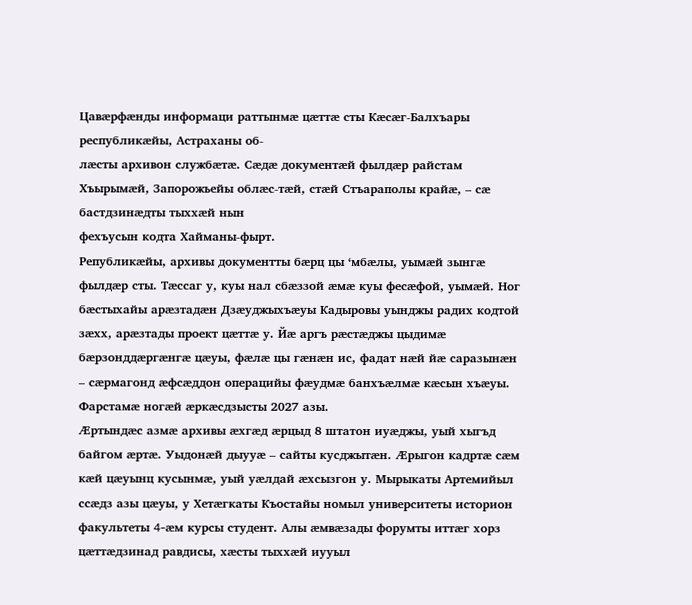Цавæрфæнды информаци раттынмæ цæттæ сты Кæсæг-Балхъары
республикæйы, Астраханы об-
лæсты архивон службæтæ. Сæдæ документæй фылдæр райстам Хъырымæй, Запорожьейы облæс-тæй, стæй Стъараполы крайæ, – сæ бастдзинæдты тыххæй нын
фехъусын кодта Хайманы-фырт.
Републикæйы, архивы документты бæрц цы ‘мбæлы, уымæй зынгæ фылдæр сты. Тæссаг у, куы нал сбæззой æмæ куы фесæфой, уымæй. Ног бæстыхайы арæзтадæн Дзæуджыхъæуы Кадыровы уынджы радих кодтой зæхх, арæзтады проект цæттæ у. Йæ аргъ рæстæджы цыдимæ бæрзонддæргæнгæ цæуы, фæлæ цы гæнæн ис, фадат нæй йæ саразынæн – сæрмагонд æфсæддон операцийы фæудмæ банхъæлмæ кæсын хъæуы. Фарстамæ ногæй æркæсдзысты 2027 азы.
Æртындæс азмæ архивы æхгæд æрцыд 8 штатон иуæджы, уый хыгъд байгом æртæ. Уыдонæй дыууæ – сайты кусджытæн. Æрыгон кадртæ сæм кæй цæуынц кусынмæ, уый уæлдай æхсызгон у. Мырыкаты Артемийыл ссæдз азы цæуы, у Хетæгкаты Къостайы номыл университеты историон факультеты 4-æм курсы студент. Алы æмвæзады форумты иттæг хорз цæттæдзинад равдисы, хæсты тыххæй иууыл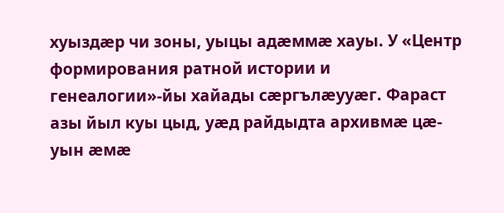хуыздæр чи зоны, уыцы адæммæ хауы. У «Центр формирования ратной истории и генеалогии»-йы хайады сæргълæууæг. Фараст азы йыл куы цыд, уæд райдыдта архивмæ цæ-
уын æмæ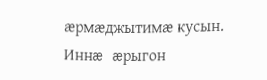æрмæджытимæ кусын. Иннæ æрыгон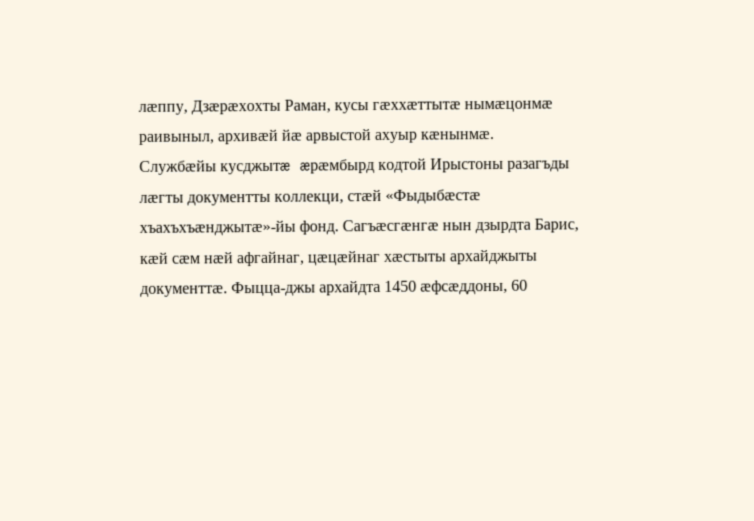лæппу, Дзæрæхохты Раман, кусы гæххæттытæ нымæцонмæ раивыныл, архивæй йæ арвыстой ахуыр кæнынмæ.
Службæйы кусджытæ æрæмбырд кодтой Ирыстоны разагъды лæгты документты коллекци, стæй «Фыдыбæстæ хъахъхъæнджытæ»-йы фонд. Сагъæсгæнгæ нын дзырдта Барис, кæй сæм нæй афгайнаг, цæцæйнаг хæстыты архайджыты документтæ. Фыцца-джы архайдта 1450 æфсæддоны, 60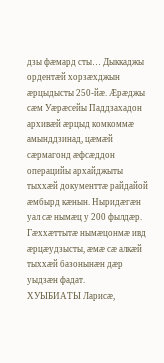дзы фæмард сты… Дыккаджы ордентæй хорзæхджын æрцыдысты 250-йæ. Æрæджы сæм Уæрæсейы Паддзахадон архивæй æрцыд комкоммæ амынддзинад, цæмæй сæрмагонд æфсæддон операцийы архайджыты тыххæй документтæ райдайой æмбырд кæнын. Ныридæгæн уал сæ нымæц у 200 фылдæр. Гæххæттытæ нымæцонмæ ивд æрцæудзысты, æмæ сæ алкæй тыххæй базонынæн дæр уыдзæн фадат.
ХУЫБИАТЫ Ларисæ,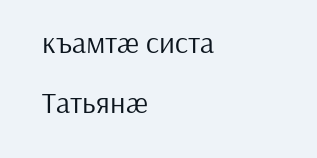къамтæ систа
Татьянæ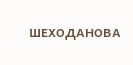ШЕХОДАНОВА